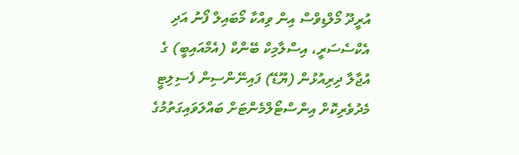އުރީދޫ މޯލްޑިވްސް އިން ވިއްކާ މޯބައިލް ފޯނު އަދި އެކްސެސަރީ، އިސްލާމިކް ބޭންކް (އެމްއައިބީ) ގެ އުޖާލާ ދިރިއުޅުން (ޔޫޑޭ) ފައިނޭންސިން ފެސިލިޓީ މެދުވެރިކޮށް އިންސްޓޯލްމެންޓަށް ބައްލަވައިގަތުމުގެ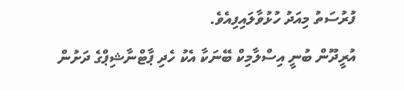ފުރުސަތު މިއަދު ހުޅުވާލައިފިއެވެ.
އުރީދޫން ބުނީ އިސްލާމިކް ބޭނަކާ އެކު ހެދި ޕާޓްނާޝިޕްގެ ދަށުން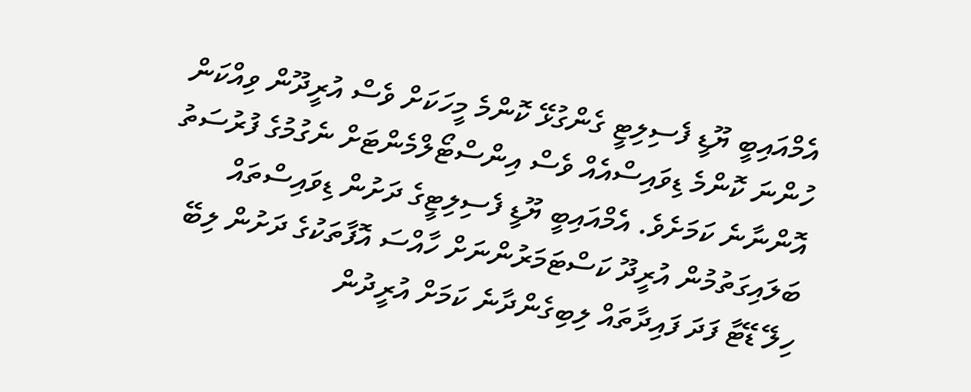އެމްއައިބީ ޔޫޑީ ފެސިލިޓީ ގެންގުޅޭ ކޮންމެ މީހަކަށް ވެސް އުރީދޫން ވިއްކަން ހުންނަ ކޮންމެ ޑިވައިސްއެއް ވެސް އިންސްޓޯލްމެންޓަށް ނެގުމުގެ ފުރުސަތު އޮންނާނެ ކަމަށެވެ. އެމްއައިބީ ޔޫޑީ ފެސިލިޓީގެ ދަށުން ޑިވައިސްތައް ބަލައިގަތުމުން އުރީދޫ ކަސްޓަމަރުންނަށް ހާއްސަ އޮފާތަކުގެ ދަށުން ލިބޭ ހިލޭ ޑޭޓާ ފަދަ ފައިދާތައް ލިބިގެންދާނެ ކަމަށް އުރީދުން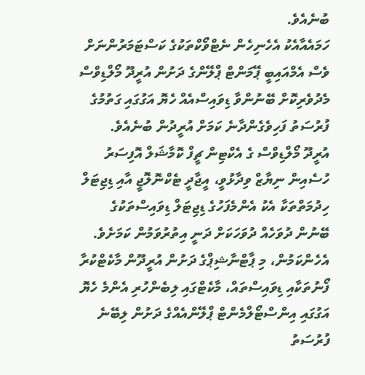ބުނެއެވެ.
ހަމައެއާއެކު އެހެނިހެން ނެޓްވޯކްތަކުގެ ކަސްޓަމަރުންނަށް ވެސް އެމްއައިބީ ޕޭމަންޓް ޕްލޭންގެ ދަށުން އުރީދޫ މޯލްޑިވްސް މެދުވެރިކޮށް ބޭނުންވާ ޑިވައިސްއެއް ހެޔޮ އަގުގައި ގަތުމުގެ ފުރުސަތު ފަހިވެގެންދާނެ ކަމަށް އުރީދުން ބުނެއެވެ.
އުރީދޫ މޯލްޑިވްސް ގެ އެކްޓިން ޗީފް ކޮމާޝަލް އޮފިސަރު ހުސެއިން ނިޔާޒް ވިދާޅުވީ، އީޖާދީ ޓެކްނޮލޮޖީ އާއި ޑިޖިޓަލް ހިދުމަތްތަކާ އެކު އެންމެފަހުގެ ޑިޖިޓަލް ޑިވައިސްތަކުގެ ބޭނުން ދުވަހެއް ދުވަހަކަށް ދަނީ އިތުރުވަމުން ކަމަށެވެ. އެހެންކަމުން، މި ޕާޓްނާޝިޕްގެ ދަށުން އުރީދޫން މާކެޓްކުރާ ފޯނުތަކާއި ޑިވައިސްތައް، މާކެޓްގައި ލިބެންހުރި އެންމެ ހެޔޮ އަގުގައި އިންސްޓޯލްމެންޓް ޕްލޭންއެއްގެ ދަށުން ލިބޭނެ ފުރުސަތު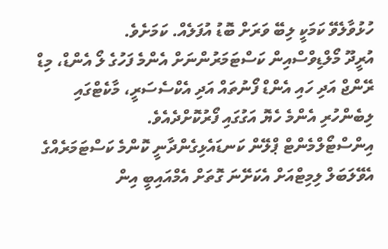ހުޅުވާލެވޭ ކަމަކީ ލިބޭ ވަރަށް ބޮޑު އުފަލެއް. ކަމަށެވެ.
އުރީދޫ މޯލްޑިވްސްއިން ކަސްޓަމަރުންނަށް އެންމެ ފަހުގެ ލޯ އެންޑް، މިޑް ރޭންޖް އަދި ހައި އެންޑް ފޯނުތައް އަދި އެކްސެސަރީ، މާކެޓްގައި ލިބެންހުރި އެންމެ ހެޔޮ އަގުގައި ފޯރުކޮށްދެއެވެ.
އިންސްޓޯލްމެންޓް ޕްލޭން ކަނޑައެޅިގެންދާނީ ކޮންމެ ކަސްޓަމަރެއްގެ އެވޭލަބަލް ލިމިޓްއަށް އެކަށޭނަ ގޮތަށް އެމްއައިބީ އިން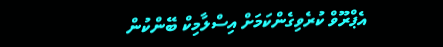އެޕްރޫވް ކުރެވިގެންކަމަށް އިސްލާމިކް ބޭންކުން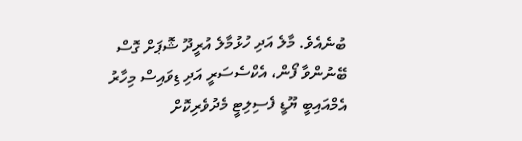ބުނެއެވެ. މާލެ އަދި ހުޅުމާލެ އުރީދޫ ޝޮޕަށް ގޮސް ބޭނުންވާ ފޯން، އެކްސެސަރީ އަދި ޑިވައިސް މިހާރު އެމްއައިބީ ޔޫޑީ ފެސިލިޓީ މެދުވެރިކޮށް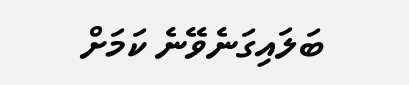ބަލައިގަނެވޭނެ ކަމަށް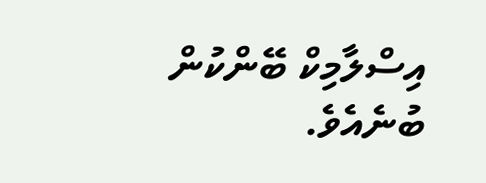އިސްލާމިކް ބޭންކުން ބުނެއެވެ.